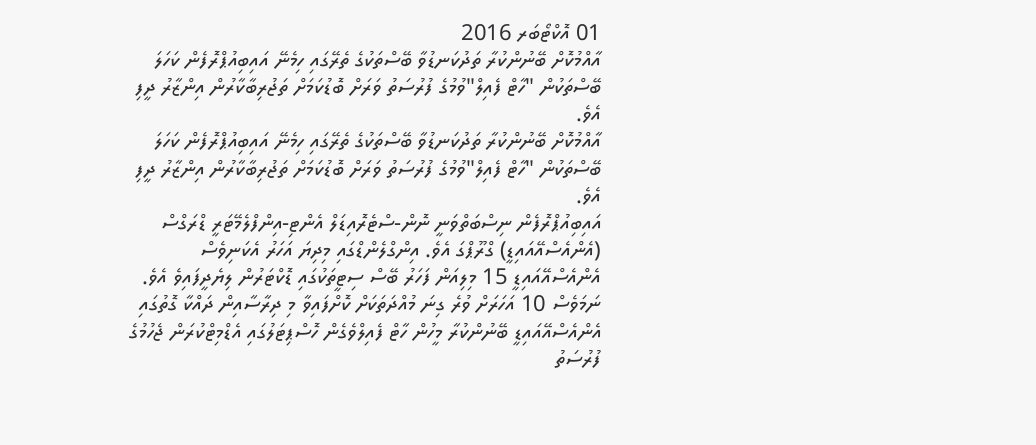01 އޮކްޓޯބަރ 2016
އާއްމުކޮށް ބޭނުންކުރާ ތަދުކަނޑުވާ ބޭސްތަކުގެ ތެރޭގައި ހިމެނޭ އައިބިއުޕްރޮފެން ކަހަލަ ބޭސްތަކުން "ހާޓް ފެއިލް"ވުމުގެ ފުރުސަތު ވަރަށް ބޮޑުކަމަށް ތަޖުރިބާކާރުން އިންޒާރު ދީފި އެވެ.
އާއްމުކޮށް ބޭނުންކުރާ ތަދުކަނޑުވާ ބޭސްތަކުގެ ތެރޭގައި ހިމެނޭ އައިބިއުޕްރޮފެން ކަހަލަ ބޭސްތަކުން "ހާޓް ފެއިލް"ވުމުގެ ފުރުސަތު ވަރަށް ބޮޑުކަމަށް ތަޖުރިބާކާރުން އިންޒާރު ދީފި އެވެ.
އައިބިއުޕްރޮފެން ނިސްބަތްވަނީ ނޮން-ސްޓެރޮއިޑަލް އެންޓި-އިންފްލެމޭޓަރީ ޑްރަގްސް (އެންއެސްއޭއައިޑީ) ގްރޫޕްގަ އެވެ. އިންގްލެންޑްގައި މިދިޔަ އަހަރު އެކަނިވެސް އެންއެސްއޭއައިޑީ 15 މިލިއަން ފަހަރު ބޭސް ސިޓީތަކުގައި ޑޮކްޓަރުން ލިޔެދީފައިވެ އެވެ.
ނަމަވެސް 10 އަހަރަށް ވުރެ ގިނަ މުއްދަތަކަށް ކޮށްފައިވާ މި ދިރާސާއިން ދައްކާ ގޮތުގައި އެންއެސްއޭއައިޑީ ބޭނުންކުރާ މީހުން ހާޓް ފެއިލްވެގެން ހޮސްޕިޓަލުގައި އެޑްމިޓްކުރަން ޖެހުމުގެ ފުރުސަތު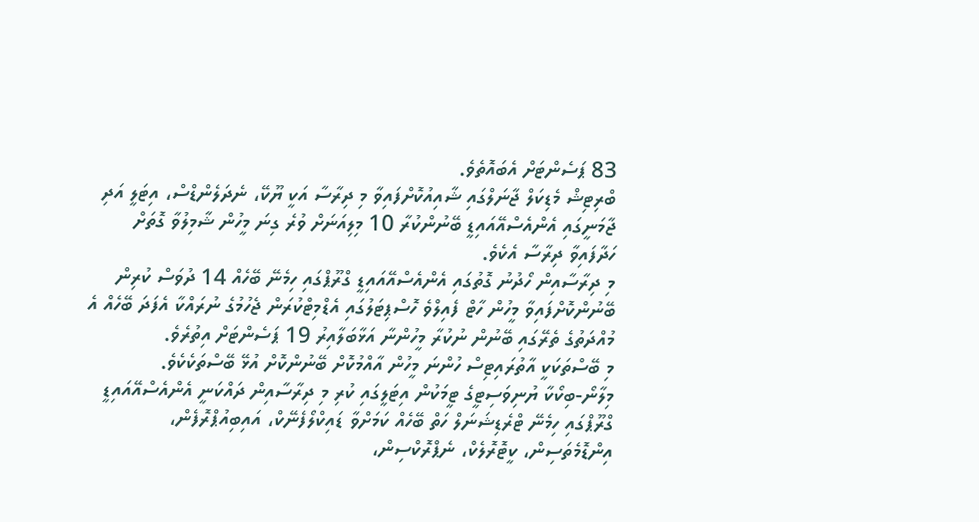83 ޕަސެންޓަށް އެބައޮތެވެ.
ބްރިޓިޝް މެޑިކަލް ޖާނަލްގައި ޝާއިއުކޮށްފައިވާ މި ދިރާސާ އަކީ ޔޫކޭ، ނެދަލެންޑްސް، އިޓަލީ އަދި ޖާމަނީގައި އެންއެސްއޭއައިޑީ ބޭނުންކުރާ 10 މިލިއަނަށް ވުރެ ގިނަ މީހުން ޝާމިލުވާ ގޮތަށް ހަދާފައިވާ ދިރާސާ އެކެވެ.
މި ދިރާސާއިން ހޯދުނު ގޮތުގައި އެންއެސްއޭއައިޑީ ގްރޫޕްގައި ހިމެނޭ ބޭހެއް 14 ދުވަސް ކުރިން ބޭނުންކޮށްފައިވާ މީހުން ހާޓް ފެއިލްވެ ހޮސްޕިޓަލުގައި އެޑްމިޓްކުރަން ޖެހުމުގެ ނުރައްކާ އެފަދަ ބޭހެއް އެ މުއްދަތުގެ ތެރޭގައި ބޭނުން ނުކުރާ މީހުންނާ އަޅާބަލާއިރު 19 ޕަސެންޓަށް އިތުރެވެ.
މި ބޭސްތަކަކީ އާތުރައިޓިސް ހުންނަ މީހުން އާއްމުކޮށް ބޭނުންކޮށް އުޅޭ ބޭސްތަކެކެވެ.
މިލާނޯ-ބިކޯކާ ޔުނިވަސިޓީގެ ޓީމަކުން އިޓަލީގައި ކުރި މި ދިރާސާއިން ދައްކަނީ އެންއެސްއޭއައިޑީ ގްރޫޕްގައި ހިމެނޭ ޓްރެޑިޝަނަލް ހަތް ބޭހެއް ކަމަށްވާ ޑައިކްލޯފެނޭކް، އައިބިއުޕްރޮފެން، އިންޑޮމެތަސިން، ކީޓޮރޮލެކް، ނެޕްރޮކްސިން،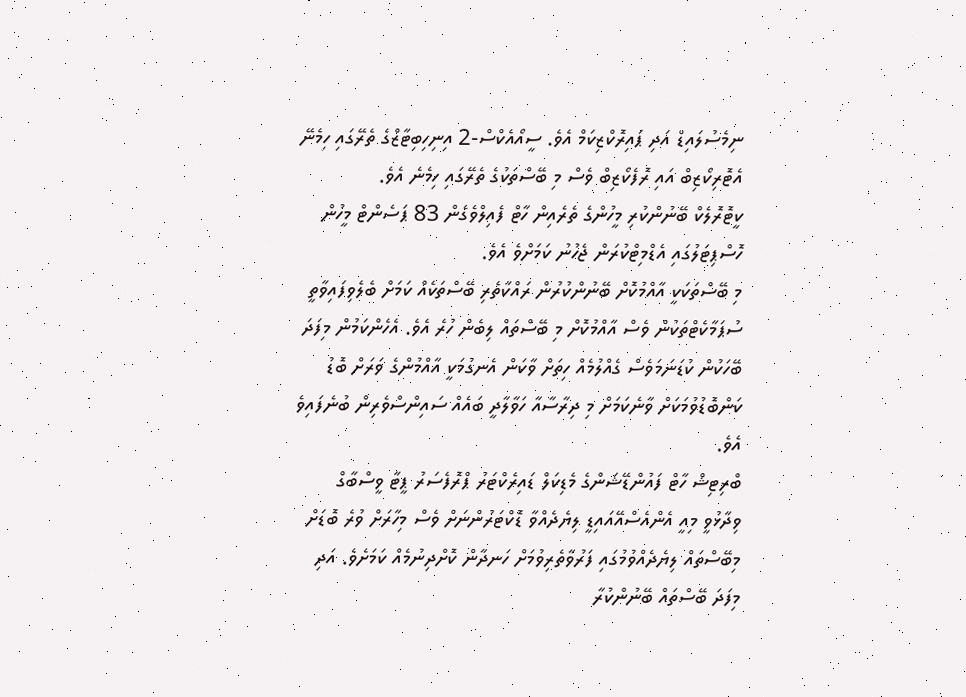ނިމެސުލައިޑް އަދި ޕައިރޮކްޒިކަމް އެވެ. ސީއޯއެކްސް-2 އިނިހިބިޓާޒްގެ ތެރޭގައި ހިމެނޭ އެޓޮރިކޯޒިބް އައި ރޮފެކޯޒިބް ވެސް މި ބޭސްތަކުގެ ތެރޭގައި ހިމެނެ އެވެ.
ކީޓޮރޮލެކް ބޭނުންކުރި މީހުންގެ ތެރެއިން ހާޓް ފެއިލްވެގެން 83 ޕަސެންޓް މީހުން ހޮސްޕިޓަލުގައި އެޑްމިޓްކުރަން ޖެހުނު ކަމަށްވެ އެވެ.
މި ބޭސްތަކަކީ އާއްމުކޮށް ބޭނުންކުރުން ރައްކާތެރި ބޭސްތަކެއް ކަމަށް ބެލެވިފައިވާތީ ސުޕަމާކެޓްތަކުން ވެސް އާއްމުކޮށް މި ބޭސްތައް ލިބެން ހުރެ އެވެ. އެހެންކަމުން މިފަދަ ބޭހަކުން ކުޑަނަމަވެސް ގެއްލުމެއް ހިތަށް ވާކަން އެނގުމަކީ އާއްމުންގެ ވަރަށް ބޮޑު ކަންބޮޑުވުމަކަށް ވާނެކަމަށް މި ދިރާސާއާ ހަވާލާދީ ބައެއް ސައިންސްވެރިން ބުނެފައިވެ އެވެ.
ބްރިޓިޝް ހާޓް ފައުންޑޭޝަންގެ މެޑިކަލް ޑައިރެކްޓަރު ޕްރޮފެސަރު ޕީޓާ ވީސްބާގް ވިދާޅުވީ މިއީ އެންއެސްއޭއައިޑީ ލިޔެދެއްވާ ޑޮކްޓަރުންނަށް ވެސް މިހާރަށް ވުރެ ބޮޑަށް މިބޭސްތައް ލިޔެދެއްވުމުގައި ފަރުވާތެރިވުމަށް ހަނދާން ކޮށްދިނުމެއް ކަމަށެވެ. އަދި މިފަދަ ބޭސްތައް ބޭނުންކުރާ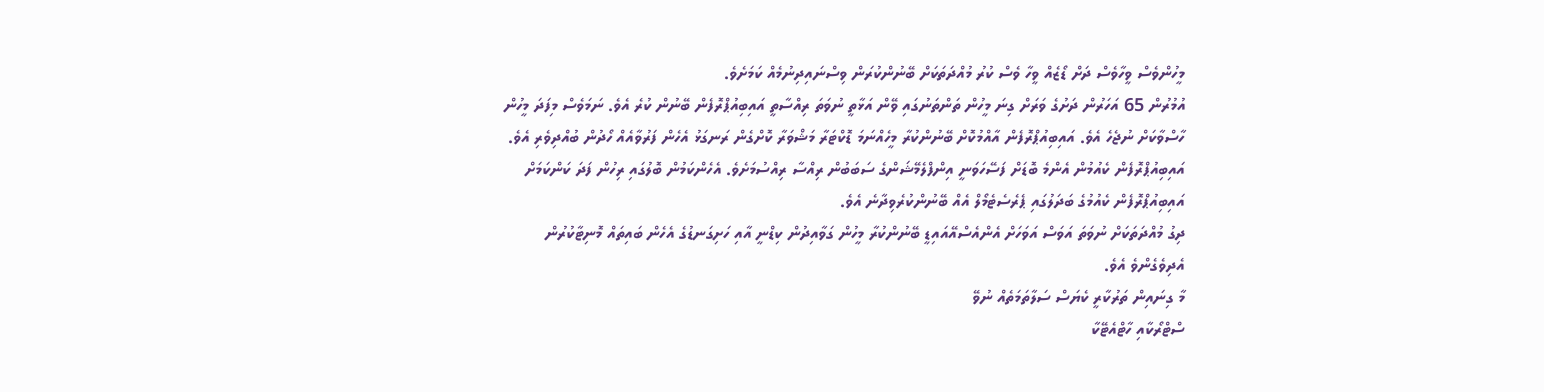މީހުންވެސް ވީހާވެސް ދަށް ޑޯޒެއް ވީހާ ވެސް ކުރު މުއްދަތަކަށް ބޭނުންކުރަން ވިސްނައިދިނުމެއް ކަމަށެވެ.
އުމުރުން 65 އަހަރުން ދަށުގެ ވަރަށް ގިނަ މީހުން ތަންތަނުގައި ވޭން އަޅާތީ ނުވަތަ ރިއްސާތީ އައިބިއުޕްރޮފެން ބޭނުން ކުރެ އެވެ. ނަމަވެސް މިފަދަ މީހުން ހާސްވާކަށް ނުޖެހެ އެވެ. އައިބިއުޕްރޮފެން އާއްމުކޮށް ބޭނުންކުރާ މީހެއްނަމަ ޑޮކްޓަރާ މަޝްވަރާ ކޮށްގެން ރަނގަޅު އެހެން ފަރުވާއެއް ހޯދުން ބުއްދިވެރި އެވެ.
އައިބިއުޕްރޮފެން ކެއުމުން އެންމެ ބޮޑަށް ފަސޭހަވަނީ އިންފްލެމޭޝަންގެ ސަބަބުން ރިއްސާ ރިއްސުމަށެވެ. އެހެންކަމުން ބޮލުގައި ރިހުން ފަދަ ކަންކަމަށް އައިބިއުޕްރޮފެން ކެއުމުގެ ބަދަލުގައި ޕެރެސެޓެމޯލް އެއް ބޭނުންކުރެވިދާނެ އެވެ.
ދިގު މުއްދަތަކަށް ނުވަތަ އަވަސް އަވަހަށް އެންއެސްއޭއައިޑީ ބޭނުންކުރާ މީހުން ގަވާއިދުން ކިޑްނީ އާއި ހަށިގަނޑުގެ އެހެން ބައިތައް މޮނިޓާކުރުން އެދިވެގެންވެ އެވެ.
މާ ގިނައިން ތަރުކާރީ ކެޔަސް ސަލާތަމަތެއް ނުވޭ
ސްޓްރޯކާއި ހާޓްއެޓޭކާ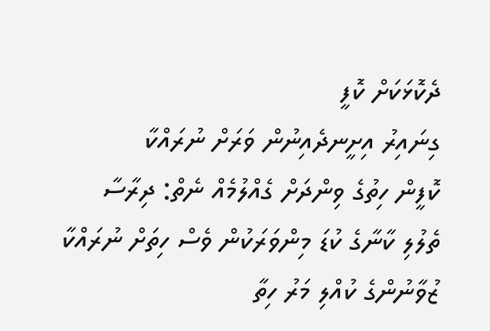ދެކޮޅަކަށް ކޮފީ
ގިނައިރު އިށީނދެއިނުން ވަރަށް ނުރައްކާ
ކޮފީން ހިތުގެ ވިންދަށް ގެއްލުމެއް ނެތް: ދިރާސާ
ތެލުލި ކާނާގެ ކުޑަ މިންވަރަކުން ވެސް ހިތަށް ނުރައްކާ
ޒުވާނުންގެ ކުއްލި މަރު ހިތާ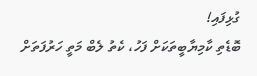ގުޅިފައި!
ބޮޑެތި ކާމިޔާބީތަކަށް ފަހު، ކެތު ލެބް މަތީ ހަރުފަތަށް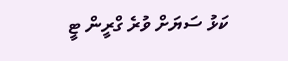ކަޅު ސަޔަށް ވުރެ ގްރީން ޓީ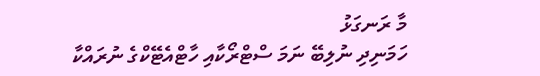މާ ރަނގަޅު
ހަމަނިދި ނުލިބޭ ނަމަ ސްޓްރޯކާއި ހާޓްއެޓޭކްގެ ނުރައްކާ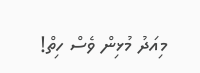މިއަދު މުޅިން ވެސް ހިތް!